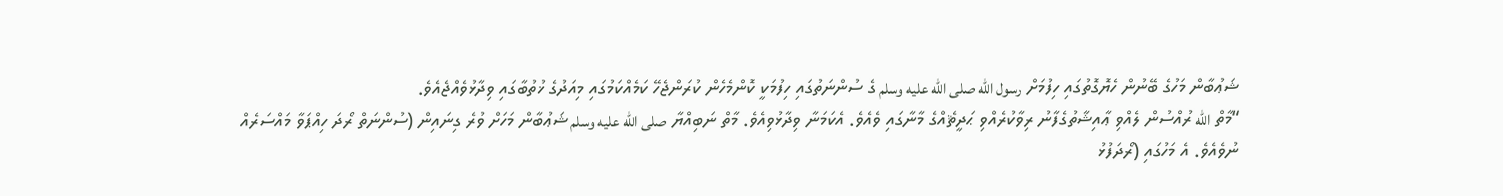ޝަޢުބާން މަހުގެ ބޭނުން ހެޔޮގޮތުގައި ހިފުމަށް رسول الله صلى الله عليه وسلم ގެ ސުންނަތުގައި ހިފުމަކީ ކޮންމެހެން ކުރަންޖެހޭ ކަމެއްކަމުގައި މިއަދުގެ ޚުތުބާގައި ވިދާޅުވެއްޖެއެވެ.
“މާތް الله ރުއްސުން ލެއްވި ޢާއިޝާތުގެފާނު ރިވާކުރެއްވި ޙަދީޘެއްގެ މާނާގައި ވެއެވެ. އެކަމަނާ ވިދާޅުވިއެވެ. މާތް ނަބިއްޔާ صلى الله عليه وسلم ޝަޢުބާން މަހަށް ވުރެ ގިނައިން (ސުންނަތް ރޯދަ ހިއްޕަވާ މައްސަރެއް ނުވެއެވެ. އެ މަހުގައި (ރޯދަފުޅު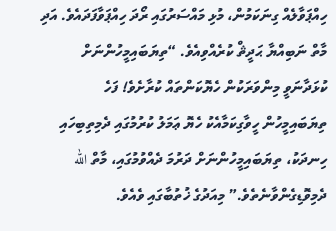ހިއްޕަވާލެއް ގިނަކަމުން، މުޅި މައްސަރުގައި ރޯދަ ހިއްޕަވާފަދައެވެ. އަދި މާތް ނަބިއްޔާ ޙަދީޘް ކުރެއްވިއެވެ. “ތިޔަބައިމީހުންނަށް ކުޅަދާނަވީ މިންވަރަކުން ހެޔޮކަންތައް ކުރާށެވެ! ފަހެ ތިޔަބައިމީހުން ހީވާގިކަމާއެކު ހެޔޮ ޢަމަލު ކުރުމުގައި ދެމިތިބިހައި ހިނދަކު، ތިޔަބައިމީހުންނަށް ދަރުމަ ދެއްވުމުގައި، މާތް الله ދެމިވޮޑިގެންވާނެތެވެ.” މިއަދުގެ ޚުތުބާގައި ވެއެވެ.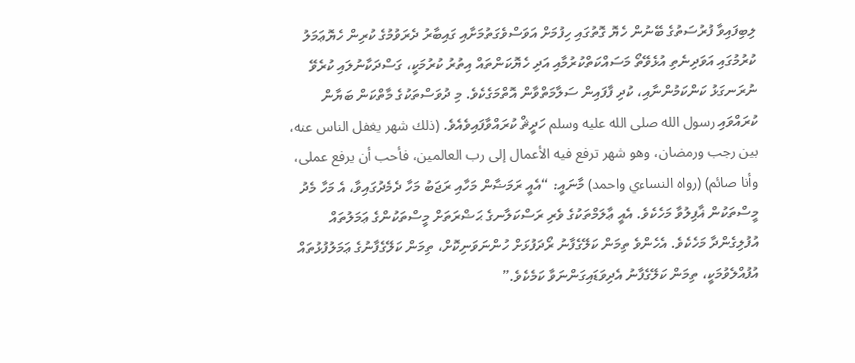ލިބިފައިވާ ފުރުސަތުގެ ބޭނުން ހެޔޮ ގޮތުގައި ހިފުމަށް އަވަސްވެގަތުމަށާއި ގައިބާރު ދެރަވުމުގެ ކުރިން ހެޔޮޢަމަލު ކުރުމުގައި އަވަދިނެތި އުޅެވޭތޯ މަސައްކަތްކުރުމާއި އަދި ހެޔޮކަންތައް އިތުރު ކުރުމަކީ، ގަސްދަކާނުލައި ކުރެވޭ ނުރަނގަޅު ކަންކަމުންނާއި، ކުދި ފާފައިން ސަލާމަތްވާން އޮތްމަގެކެވެ. މި ދުވަސްތަކުގެ މާތްކަން ބަޔާން ކުރައްވައި رسول الله صلى الله عليه وسلم ހަދީޘް ކުރައްވާފައިވެއެވެ. (ذلك شهر يغفل الناس عنه، بين رجب ورمضان، وهو شهر ترفع فيه الأعمال إلى رب العالمين، فأحب أن يرفع عملى، وأنا صائم) (رواه النساءي واحمد) މާނައީ: “އެއީ ރަމަޟާން މަހާއި ރަޖަބު މަހާ ދެމެދުގައިވާ، އެ މަހާ މެދު މީސްތަކުން ޣާފިލުވާ މަހެކެވެ. އެއީ ޢާލަމްތަކުގެ ވެރި ރަސްކަލާނގެ ޙަޟްރަތަށް މީސްތަކުންގެ ޢަމަލުތައް އުފުލިގެންދާ މަހެކެވެ. އެހެންވެ ތިމަން ކަލޭގެފާނު ރޯދަފުޅަށް ހުންނަވަނިކޮށް، ތިމަން ކަލޭގެފާނުގެ ޢަމަލުފުޅުތައް އުފުއްލެވުމަކީ، ތިމަން ކަލޭގެފާނު އެދިވަޑައިގަންނަވާ ކަމެކެވެ.”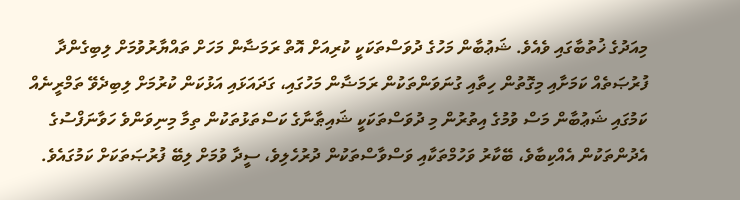މިއަދުގެ ޚުތުބާގައި ވެއެވެ. ޝަޢުބާން މަހުގެ ދުވަސްތަކަކީ ކުރިއަށް އޮތް ރަމަޟާން މަހަށް ތައްޔާރުވުމަށް ލިބިގެންދާ ފުރުޞަތެއް ކަމަށާއި މިގޮތުން ހިތާއި ގުނަވަންތަކުން ރަމަޟާން މަހުގައި، ގަދައަޅައި އަޅުކަން ކުރުމަށް ލިބިދެވޭ ތަމްރީނެއް ކަމުގައި ޝަޢުބާން މަސް ވުމުގެ އިތުރުން މި ދުވަސްތަކަކީ ޝައިޠާނާގެ ކަސްތަޅުތަކުން ތިމާ މިނިވަންވެ ހަވާނަފްސުގެ އެދުންތަކުން އެއްކިބާވެ، ބޭކާރު ވަހުމްތަކާއި ވަސްވާސްތަކުން ދުރުހެލިވެ، ސީދާ ވުމަށް ލިބޭ ފުރުޞަތަކަށް ކަމުގައެވެ.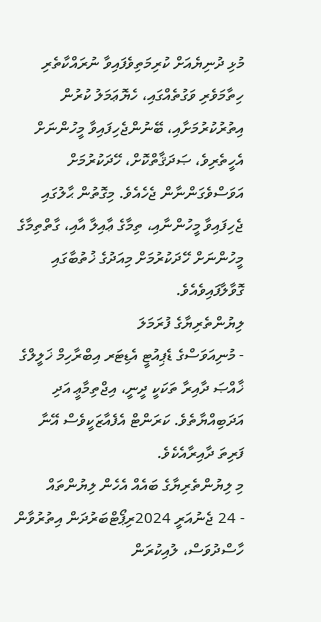މުޅި ދުނިޔެއަށް ކުރިމަތިވެފައިވާ ނުރައްކާތެރި ހިތާމަވެރި ވަގުތެއްގައި، ހެޔޮޢަމަލު ކުރުން އިތުރުކުރުމަށާއި، ބޭނުންޖެހިފައިވާ މީހުންނަށް އެހީތެރިވެ، ޞަދަޤާތްކޮށް، ހޭދަކުރުމަށް އަވަސްވެގަންނާން ޖެހެއެވެ. މިގޮތުން ޙާލުގައި ޖެހިފައިވާ މީހުންނާއި، ތިމާގެ ޢާއިލާ އާއި، ގާތްތިމާގެ މީހުންނަށް ހޭދަކުރުމަށް މިއަދުގެ ޚުތުބާގައި ގޮވާލާފައިވެއެވެ.
ލިޔުންތެރިޔާގެ ފުރަމަލަ
- މުނިއަވަސްގެ ޑެޕިއުޓީ އެޑިޓަރ އިބްރާހިމް ޚަލީލްގެ ޚާއްޞަ ދާއިރާ ތަކަކީ ދީނީ، އިޖްތިމާޢީ އަދި އަދަބިއްޔާތެވެ. ކަރަންޓް އެފެއާޒަކީވެސް އޭނާ ފަރިތަ ދާއިރާއެކެވެ.
މި ލިޔުންތެރިޔާގެ ބައެއް އެހެން ލިޔުންތައް
- 24 ޖެނުއަރީ 2024ރިޕޯޓްބަރުދަން އިތުރުވާން ހާސްދުވަސް، ލުއިކުރަން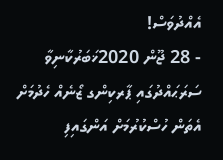އެއްދުވަސް!
- 28 ޖޫން 2020ޚަބަރުކާނިވާ ސަރަޙައްދުގައި ޕާރކިންގ ޒޯނެއް ހެދުމަށް އެތަން ހުސްކުރުމަށް އަންގައިފި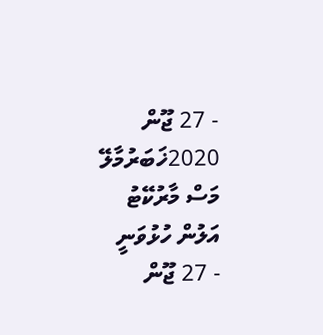- 27 ޖޫން 2020ޚަބަރުމާލޭ މަސް މާރުކޭޓު އަލުން ހުޅުވަނީ
- 27 ޖޫން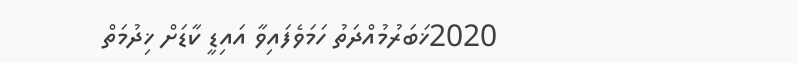2020ޚަބަރުމުއްދަތު ހަމަވެފައިވާ އައިޑީ ކާޑަށް ޚިދުމަތް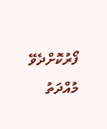ފޯރުކޮށްދެވޭ މުއްދަތު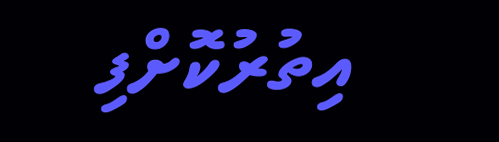އިތުރުކޮށްފި